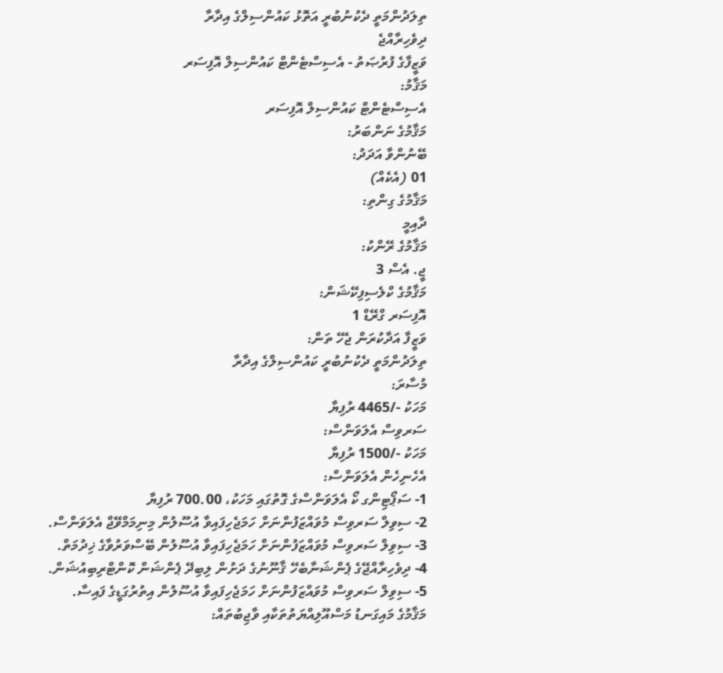ތިލަދުންމަތީ ދެކުނުބުރީ އަތޮޅު ކައުންސިލްގެ އިދާރާ
ދިވެހިރާއްޖެ
ވަޒީފާގެ ފުރުޞަތު - އެސިސްޓެންޓް ކައުންސިލް އޮފިސަރ
މަޤާމު:
އެސިސްޓެންޓް ކައުންސިލް އޮފިސަރ
މަޤާމުގެ ނަންބަރު:
ބޭނުންވާ އަދަދު:
01 (އެކެއް)
މަޤާމުގެ ގިންތި:
ދާއިމީ
މަޤާމުގެ ރޭންކު:
ޖީ. އެސް 3
މަޤާމުގެ ކްލެސިފިކޭޝަން:
އޮފިސަރ ގްރޭޑް 1
ވަޒީފާ އަދާކުރަން ޖެހޭ ތަން:
ތިލަދުންމަތީ ދެކުނުބުރީ ކައުންސިލްގެ އިދާރާ
މުސާރަ:
މަހަކު -/4465 ރުފިޔާ
ސަރވިސް އެލަވަންސް:
މަހަކު -/1500 ރުފިޔާ
އެހެނިހެން އެލަވަންސް:
1- ސަޕޯޓިންގ ކޯ އެލަވަންސްގެ ގޮތުގައި މަހަކު، 700.00 ރުފިޔާ
2- ސިވިލް ސަރވިސް މުވައްޒަފުންނަށް ހަމަޖެހިފައިވާ އުސޫލުން މިނިމަމްވޭޖް އެލަވަންސް.
3- ސިވިލް ސަރވިސް މުވައްޒަފުންނަށް ހަމަޖެހިފައިވާ އުސޫލުން ބޭސްވަރުވާގެ ޚިދުމަތް.
4- ދިވެހިރާއްޖޭގެ ޕެންޝަނާބެހޭ ޤާނޫނުގެ ދަށުން ލިބިދޭ ޕެންޝަން ކޮންޓްރިބިއުޝަން.
5- ސިވިލް ސަރވިސް މުވައްޒަފުންނަށް ހަމަޖެހިފައިވާ އުސޫލުން އިތުރުގަޑީގެ ފައިސާ.
މަޤާމުގެ މައިގަނޑު މަސްއޫލިއްޔަތުތަކާއި ވާޖިބުތައް: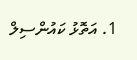1. އަތޮޅު ކައުންސިލް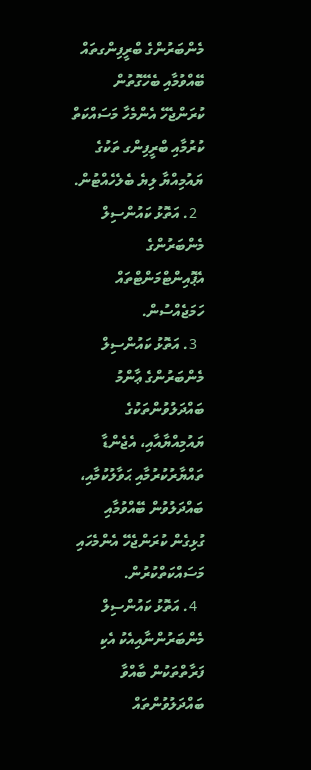މެންބަރުންގެ ބްރީފިންގތައް ބޭއްވުމާއި ބެހޭގޮތުން ކުރަންޖެހޭ އެންމެހާ މަސައްކަތް ކުރުމާއި ބްރީފިންގ ތަކުގެ ޔައުމިއްޔާ ލިޔެ ބެލެހެއްޓުން.
  2. އަތޮޅު ކައުންސިލް މެންބަރުންގެ އެޕޮއިންޓްމަންޓްތައް ހަމަޖެއްސުން.
  3. އަތޮޅު ކައުންސިލް މެންބަރުންގެ ޢާންމު ބައްދަލުވުންތަކުގެ ޔައުމިއްޔާއާއި، އެޖެންޑާ ތައްޔާރުކުރުމާއި ޙަވާލުކުމާއި، ބައްދަލުވުން ބޭއްވުމާއި ގުޅިގެން ކުރަންޖެހޭ އެންމެހައި މަސައްކަތްކުރުން.
  4. އަތޮޅު ކައުންސިލް މެންބަރުންނާއިއެކު އެކި ފަރާތްތަކުން ބާއްވާ ބައްދަލުވުންތައް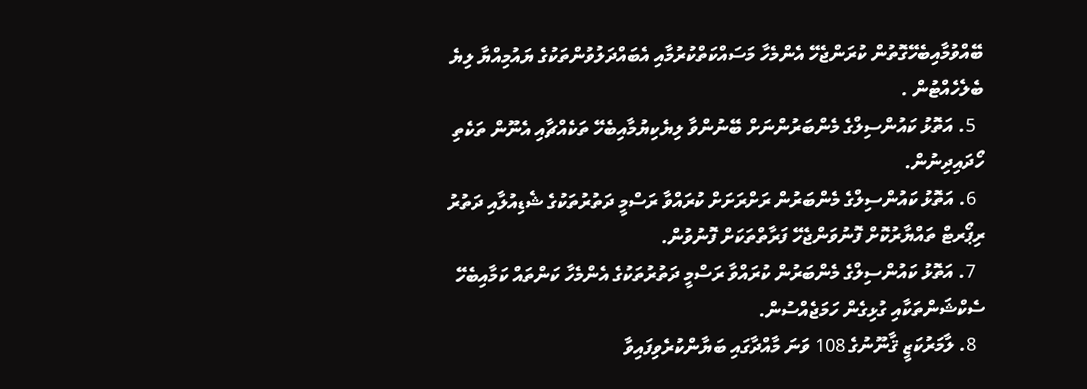ބޭއްވުމާއިބެހޭގޮތުން ކުރަންޖެހޭ އެންމެހާ މަސައްކަތްކުރުމާއި އެބައްދަލުވުންތަކުގެ ޔައުމިއްޔާ ލިޔެ ބެލެހެއްޓުން .
  5. އަތޮޅު ކައުންސިލްގެ މެންބަރުންނަށް ބޭނުންވާ ލިޔެކިޔުމާއިބެހޭ ތަކެއްޗާއި އެނޫން ތަކެތި ހޯދައިދިނުން.
  6. އަތޮޅު ކައުންސިލްގެ މެންބަރުން ރަށްރަށަށް ކުރައްވާ ރަސްމީ ދަތުރުތަކުގެ ޝެޑިއުލާއި ދަތުރު ރިޕޯރޓް ތައްޔާރުކޮށް ފޮނުވަންޖެހޭ ފަރާތްތަކަށް ފޮނުވުން.
  7. އަތޮޅު ކައުންސިލްގެ މެންބަރުން ކުރައްވާ ރަސްމީ ދަތުރުތަކުގެ އެންމެހާ ކަންތައް ކަމާއިބެހޭ ސެކްޝަންތަކާއި ގުޅިގެން ހަމަޖެއްސުން.
  8. ލާމަރުކަޒީ ޤާނޫނުގެ 108 ވަނަ މާއްދާގައި ބަޔާންކުރެވިފައިވާ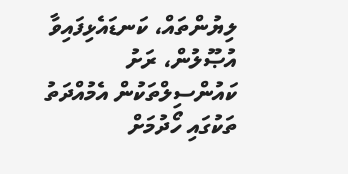ލިޔުންތައް، ކަނޑައެޅިފައިވާ އުޞޫލުން، ރަށު ކައުންސިލްތަކުން އެމުއްދަތު ތަކުގައި ހޯދުމަށް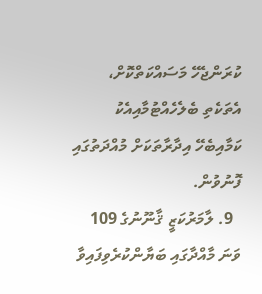ކުރަންޖެހޭ މަސައްކަތްކޮށް، އެތަކެތި ބެލެހެއްޓުމާއިއެކު ކަމާއިބެހޭ އިދާރާތަކަށް މުއްދަތުގައި ފޮނުވުން.
  9. ލާމަރުކަޒީ ޤާނޫނުގެ 109 ވަނަ މާއްދާގައި ބަޔާންކުރެވިފައިވާ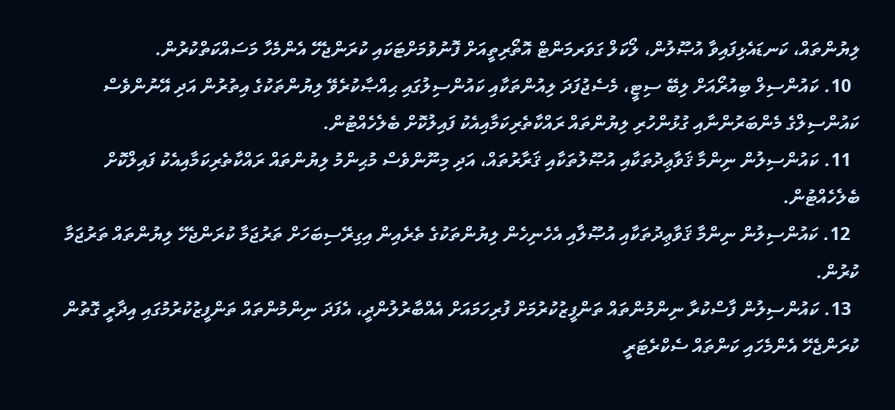ލިޔުންތައް، ކަނޑައެޅިފައިވާ އުޞޫލުން، ލޯކަލް ގަވަރމަންޓް އޮތޯރިތީއަށް ފޮނުވުމަށްޓަކައި ކުރަންޖެހޭ އެންމެހާ މަސައްކަތްކުރުން.
  10. ކައުންސިލް ބިއުރޯއަށް ލިބޭ ސިޓީ، މެސެޖުފަދަ ލިއުންތަކާއި ކައުންސިލުގައި ޙިއްޞާކުރެވޭ ލިޔުންތަކުގެ އިތުރުން އަދި އޭނުންވެސް ކައުންސިލްގެ މެންބަރުންނާއި ގުޅުންހުރި ލިޔުންތައް ރައްކާތެރިކަމާއިއެކު ފައިލުކޮށް ބެލެހެއްޓުން.
  11. ކައުންސިލުން ނިންމާ ޤަވާޢިދުތަކާއި އުޞޫލުތަކާއި ޤަރާރުތައް، އަދި މިނޫންވެސް މުޙިންމު ލިޔުންތައް ރައްކާތެރިކަމާއިއެކު ފައިލްކޮށް ބެލެހެއްޓުން.
  12. ކައުންސިލުން ނިންމާ ޤަވާޢިދުތަކާއި އުޞޫލާއި އެހެނިހެން ލިޔުންތަކުގެ ތެރެއިން އިގިރޭސިބަހަށް ތަރުޖަމާ ކުރަންޖެހޭ ލިޔުންތައް ތަރުޖަމާ ކުރުން.
  13. ކައުންސިލުން ފާސްކުރާ ނިންމުންތައް ތަންފީޒުކުރުމަށް ފުރިހަމައަށް އެއްބާރުލުންދީ، އެފަދަ ނިންމުންތައް ތަންފީޒުކުރުމުގައި އިދާރީ ގޮތުން ކުރަންޖެހޭ އެންމެހައި ކަންތައް ސެކްރެޓަރީ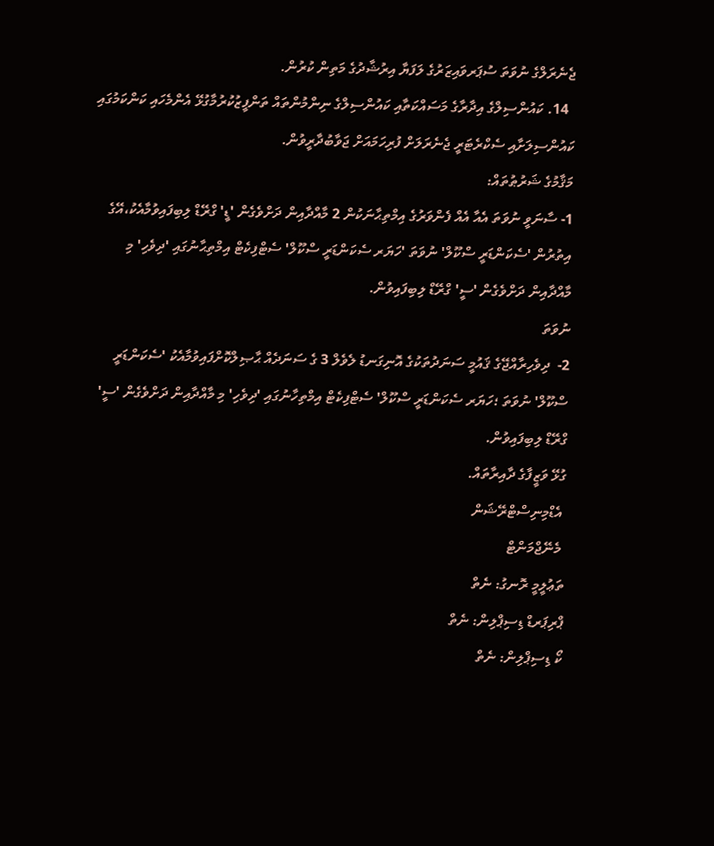ޖެނެރަލްގެ ނުވަތަ ސުޕަރވައިޒަރުގެ ލަފަޔާ އިރުޝާދުގެ މަތިން ކުރުން.
  14. ކައުންސިލްގެ އިދާރާގެ މަސައްކަތާއި ކައުންސިލްގެ ނިންމުންތައް ތަންފީޒުކުރުމާގުޅޭ އެންމެހައި ކަންކަމުގައި ކައުންސިލަށާއި ސެކްރެޓަރީ ޖެނެރަލަށް ފުރިހަމައަށް ޖަވާބުދާރީވުން.
މަޤާމުގެ ޝަރުޠުތައް:
1- ސާނަވީ ނުވަތަ އެއާ އެއް ފެންވަރުގެ އިމްތިޙާނަކުން 2 މާއްދާއިން ދަށްވެގެން 'ޑީ' ގްރޭޑް ލިބިފައިވުމާއެކު،އޭގެ އިތުރުން 'ސެކަންޑަރީ ސްކޫލް' ނުވަތަ 'ހަޔަރ ސެކަންޑަރީ ސްކޫލް' ސެޓްފިކެޓް އިމްތިޙާނުގައި 'ދިވެހި' މި މާއްދާއިން ދަށްވެގެން 'ސީ' ގްރޭޑް ލިބިފައިވުން.
ނުވަތަ
2-  ދިވެހިރާއްޖޭގެ ޤައުމީ ސަނަދުތަކުގެ އޮނިގަނޑު ލެވެލް 3 ގެ ސަނަދެއް ޙާޞިލްކޮށްފައިވުމާއެކު 'ސެކަންޑަރީ ސްކޫލް' ނުވަތަ ؛ހަޔަރ ސެކަންޑަރީ ސްކޫލް' ސެޓްފިކެޓް އިމްތިހާނުގައި 'ދިވެހި' މި މާއްދާއިން ދަށްވެގެން 'ސީ' ގްރޭޑް ލިބިފައިވުން.
ގުޅޭ ވަޒީފާގެ ދާއިރާތައް.
 އެޑްމިނިސްޓްރޭޝަން
 މެނޭޖްމަންޓް
ތަޢުލީމީ ރޮނގު: ނެތް
ޕްރިޕަރޑް ޑިސިޕްލިން: ނެތް
ކޯ ޑިސިޕްލިން: ނެތް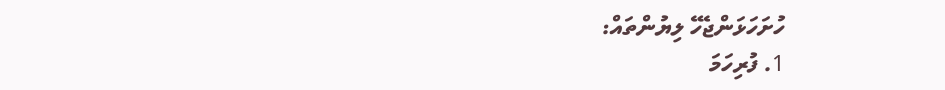ހުށަހަޅަންޖެހޭ ލިޔުންތައް:
1. ފުރިހަމަ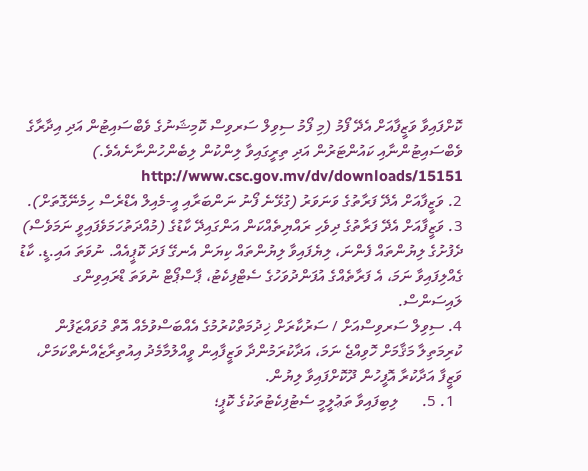ކޮށްފައިވާ ވަޒީފާއަށް އެދޭ ފޯމު (މި ފޯމު ސިވިލް ސަރވިސް ކޮމިޝަނުގެ ވެބްސައިޓުން އަދި އިދާރާގެ ވެބްސައިޓުންނާއި ކައުންޓަރުން އަދި ތިރީގައިވާ ލިންކުން ލިބެންހުންނާނެއެވެ.) http://www.csc.gov.mv/dv/downloads/15151
2. ވަޒީފާއަށް އެދޭ ފަރާތުގެ ވަނަވަރު (ގުޅޭނެ ފޯނު ނަންބަރާއި އީ-މެއިލް އެޑްރެސް ހިމެނޭގޮތަށް).
3. ވަޒީފާއަށް އެދޭ ފަރާތުގެ ދިވެހި ރައްޔިތެއްކަން އަންގައިދޭ ކާޑުގެ (މުއްދަތުހަމަވެފައިވީ ނަމަވެސް) ދެފުށުގެ ލިޔުންތައް ފެންނަ، ލިޔެފައިވާ ލިޔުންތައް ކިޔަން އެނގޭ ފަދަ ކޮޕީއެއް. ނުވަތަ އައި.ޑީ. ކާޑު ގެއްލިފައިވާ ނަމަ، އެ ފަރާތެއްގެ އުފަންދުވަހުގެ ސެޓްފިކެޓު، ޕާސްޕޯޓް ނުވަތަ ޑްރައިވިންގ ލައިސަންސް.
4. ސިވިލް ސަރވިސްއަށް / ސަރުކާރަށް ޚިދުމަތްކުރުމުގެ އެއްބަސްވުމެއް އޮތް މުވައްޒަފުން ކުރިމަތިލާ މަޤާމަށް ހޮވިއްޖެ ނަމަ، އަދާކުރަމުންދާ ވަޒީފާއިން ވީއްލުމާމެދު އިއުތިރާޒެއްނެތްކަމަށް، ވަޒީފާ އަދާކުރާ އޮފީހުން ދޫކޮށްފައިވާ ލިޔުން.
  1. 5.      ލިބިފައިވާ ތަޢުލީމީ ސެޓުފިކެޓުތަކުގެ ކޮޕީ؛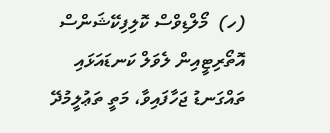(ހ)  މޯލްޑިވްސް ކޮލިފިކޭޝަންސް އޮތޯރިޓީއިން ލެވަލް ކަނޑައަޅައި ތައްގަނޑު ޖަހާފައިވާ، މަތީ ތަޢުލީމުދޭ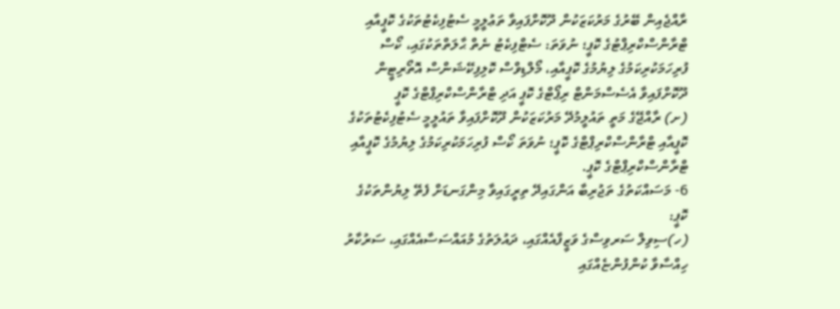ރާއްޖެއިން ބޭރުގެ މަރުކަޒަކުން ދޫކޮށްފައިވާ ތަޢުލީމީ ސެޓުފިކެޓުތަކުގެ ކޮޕީއާއި ޓްރާންސްކްރިޕްޓުގެ ކޮޕީ؛ ނުވަތަ: ސެޓްފިކެޓު ނެތް ޙާލަތްތަކުގައި، ކޯސް ފުރިހަމަކުރިކަމުގެ ލިޔުމުގެ ކޮޕީއާއި، މޯލްޑިވްސް ކޮލިފިކޭޝަންސް އޮތޯރިޓީން ދޫކޮށްފައިވާ އެސެސްމަންޓް ރިޕޯޓްގެ ކޮޕީ އަދި ޓްރާންސްކްރިޕްޓްގެ ކޮޕީ
(ށ) ރާއްޖޭގެ މަތީ ތައުލީމުދޭ މަރުކަޒަކުން ދޫކޮށްފައިވާ ތައުލީމީ ސެޓުފިކެޓުތަކުގެ ކޮޕީއާއި ޓްރާންސްކްރިޕްޓްގެ ކޮޕީ؛ ނުވަތަ ކޯސް ފުރިހަމަކުރިކަމުގެ ލިޔުމުގެ ކޮޕީއާއި ޓްރާންސްކްރިޕްޓްގެ ކޮޕީ.
6- މަސައްކަތުގެ ތަޖުރިބާ އަންގައިދޭ ތިރީގައިވާ މިންގަނޑަށް ފެތޭ ލިޔުންތަކުގެ ކޮޕީ:
(ހ)ސިވިލް ސަރވިސްގެ ވަޒީފާއެއްގައި، ދައުލަތުގެ މުއައްސަސާއެއްގައި، ސަރުކާރު ހިއްސާވާ ކުންފުންޏެއްގައި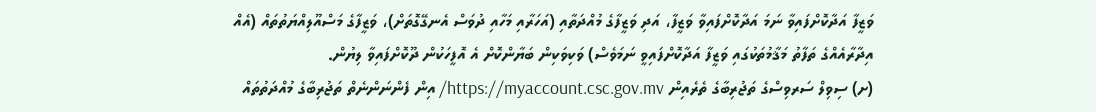ވަޒީފާ އަދާކޮށްފައިވާ ނަމަ އަދާކޮށްފައިވާ ވަޒީފާ، އަދި ވަޒީފާގެ މުއްދަތާއި (އަހަރާއި މަހާއި ދުވަސް އެނގޭގޮތަށް)، ވަޒީފާގެ މަސްއޫލިއްޔަތުތައް (އެއް އިދާރާއެއްގެ ތަފާތު މަޤާމުތަކުގައި ވަޒީފާ އަދާކޮށްފައިވީ ނަމަވެސް) ވަކިވަކިން ބަޔާންކޮށް އެ އޮފީހަކުން ދޫކޮށްފައިވާ ލިޔުން.
(ށ) ސިވިލް ސަރވިސްގެ ތަޖުރިބާގެ ތެރެއިން https://myaccount.csc.gov.mv/ އިން ފެންނަންނެތް ތަޖުރިބާގެ މުއްދަތުތައް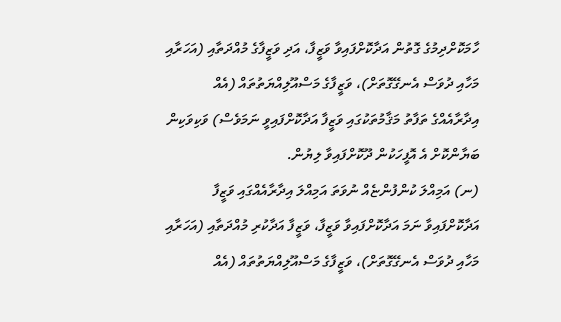ހާމަކޮށްދިމުގެ ގޮތުން އަދާކޮށްފައިވާ ވަޒީފާ، އަދި ވަޒީފާގެ މުއްދަތާއި (އަހަރާއި މަހާއި ދުވަސް އެނގޭގޮތަށް)، ވަޒީފާގެ މަސްއޫލިއްޔަތުތައް (އެއް އިދާރާއެއްގެ ތަފާތު މަޤާމުތަކުގައި ވަޒީފާ އަދާކޮށްފައިވީ ނަމަވެސް) ވަކިވަކިން ބަޔާންކޮށް އެ އޮފީހަކުން ދޫކޮށްފައިވާ ލިޔުން.
(ނ) އަމިއްލަ ކުންފުންޏެއް ނުވަތަ އަމިއްލަ އިދާރާއެއްގައި ވަޒީފާ އަދާކޮށްފައިވާ ނަމަ އަދާކޮށްފައިވާ ވަޒީފާ، ވަޒީފާ އަދާކުރި މުއްދަތާއި (އަހަރާއި މަހާއި ދުވަސް އެނގޭގޮތަށް)، ވަޒީފާގެ މަސްއޫލިއްޔަތުތައް (އެއް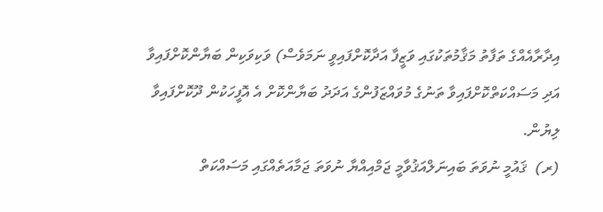އިދާރާއެއްގެ ތަފާތު މަޤާމުތަކުގައި ވަޒީފާ އަދާކޮށްފައިވީ ނަމަވެސް) ވަކިވަކިން ބަޔާންކޮށްފައިވާ އަދި މަސައްކަތްކޮށްފައިވާ ތަނުގެ މުވައްޒަފުންގެ އަދަދު ބަޔާންކޮށް އެ އޮފީހަކުން ދޫކޮށްފައިވާ ލިޔުން.
(ރ)  ޤައުމީ ނުވަތަ ބައިނަލްއަޤުވާމީ ޖަމްއިއްޔާ ނުވަތަ ޖަމާއަތެއްގައި މަސައްކަތް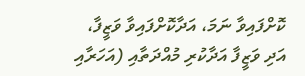ކޮށްފައިވާ ނަމަ، އަދާކޮށްފައިވާ ވަޒީފާ، އަދި ވަޒީފާ އަދާކުރި މުއްދަތާއި (އަހަރާއި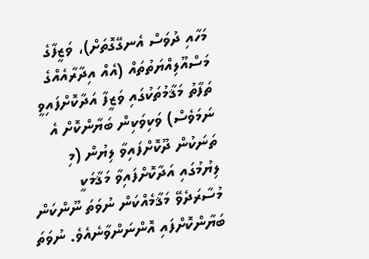މަހާއި ދުވަސް އެނގޭގޮތަށް)، ވަޒީފާގެ މަސްއޫލިއްޔަތުތައް (އެއް އިދާރާއެއްގެ ތަފާތު މަޤާމުތަކުގައި ވަޒީފާ އަދާކޮށްފައިވީ ނަމަވެސް) ވަކިވަކިން ބަޔާންކޮށް އެ ތަނަކުން ދޫކޮށްފައިވާ ލިޔުން (މި ލިޔުމުގައި އަދާކޮށްފައިވާ މަޤާމަކީ މުސާރަދެވޭ މަޤާމެއްކަން ނުވަތަ ނޫންކަން ބަޔާންކޮށްފައި އޮންނަންވާނެއެވެ. ނުވަތަ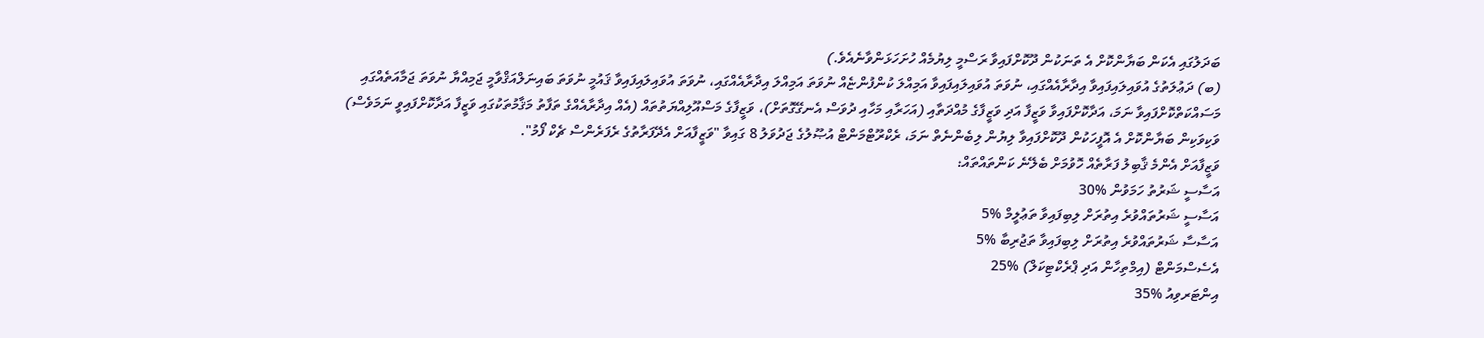ބަދަލުގައި އެކަން ބަޔާންކޮށް އެ ތަނަކުން ދޫކޮށްފައިވާ ރަސްމީ ލިޔުމެއް ހުށަހަޅަންވާނެއެވެ.)
(ބ) ދަޢުލަތުގެ އުވައިލައިފައިވާ އިދާރާއެއްގައި، ނުވަތަ އުވައިލައިފައިވާ އަމިއްލަ ކުންފުންޏެއް ނުވަތަ އަމިއްލަ އިދާރާއެއްގައި، ނުވަތަ އުވައިލައިފައިވާ ޤައުމީ ނުވަތަ ބައިނަލްއަޤްވާމީ ޖަމިއްޔާ ނުވަތަ ޖަމާއަތެއްގައި މަސައްކަތްކޮށްފައިވާ ނަމަ، އަދާކޮށްފައިވާ ވަޒީފާ އަދި ވަޒީފާގެ މުއްދަތާއި (އަހަރާއި މަހާއި ދުވަސް އެނގޭގޮތަށް)، ވަޒީފާގެ މަސްއޫލިއްޔަތުތައް (އެއް އިދާރާއެއްގެ ތަފާތު މަޤާމުތަކުގައި ވަޒީފާ އަދާކޮށްފައިވީ ނަމަވެސް) ވަކިވަކިން ބަޔާންކޮށް އެ އޮފީހަކުން ދޫކޮށްފައިވާ ލިޔުން ލިބެންނެތް ނަމަ، ރެކްރޫޓްމަންޓް އުޞޫލުގެ ޖަދުވަލު 8 ގައިވާ "ވަޒީފާއަށް އެދޭފަރާތުގެ ރެފަރެންސް ޗެކް ފޯމު".
ވަޒީފާއަށް އެންމެ ޤާބިލު ފަރާތެއް ހޮވުމަށް ބެލޭނެ ކަންތައްތައް:
އަސާސީ ޝަރުތު ހަމަވުން %30
އަސާސީ ޝަރުތައްވުރެ އިތުރަށް ލިބިފައިވާ ތަޢުލީމް %5
އަސާސާ ޝަރުތައްވުރެ އިތުރަށް ލިބިފައިވާ ތަޖުރިބާ %5
އެސެސްމަންޓް (އިމްތިހާން އަދި ޕްރެކްޓިކަލް) %25
އިންޓަރވިއު %35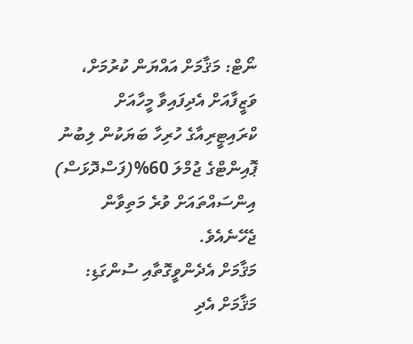ނޯޓް: މަޤާމަށް އައްޔަން ކުރުމަށް، ވަޒީފާއަށް އެދިފައިވާ މީހާއަށް ކްރައިޓީރިއާގެ ހުރިހާ ބަޔަކުން ލިބުނު ޕޮއިންޓްގެ ޖުމްލަ 60%(ފަސްދޮޅަސް) އިންސައްތައަށް ވުރެ މަތިވާން ޖެހޭނެއެވެ.
މަޤާމަށް އެދެންވީގޮތާއި ސުންގަޑި:
މަޤާމަށް އެދި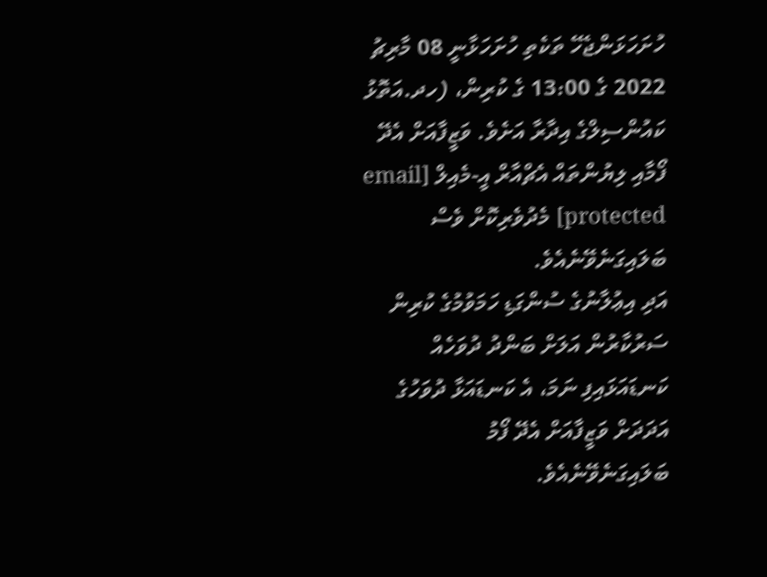ހުށަހަޅަންޖެހޭ ތަކެތި ހުށަހަޅާނީ 08 މާރިޗު 2022 ގެ 13:00 ގެ ކުރިން، (ހދ.އަތޮޅު ކައުންސިލްގެ އިދާރާ އަށެވެ. ވަޒީފާއަށް އެދޭ ފޯމާއި ލިޔުންތައް އެޗްއާރް އީ-މެއިލް [email protected] މެދުވެރިކޮށް ވެސް ބަލައިގަނެވޭނެއެވެ.
އަދި އިޢުލާނުގެ ސުންގަޑި ހަމަވުމުގެ ކުރިން ސަރުކާރުން އަލަށް ބަންދު ދުވަހެއް ކަނޑައަޅައިފި ނަމަ، އެ ކަނޑައަޅާ ދުވަހުގެ އަދަދަށް ވަޒީފާއަށް އެދޭ ފޯމު ބަލައިގަނެވޭނެއެވެ.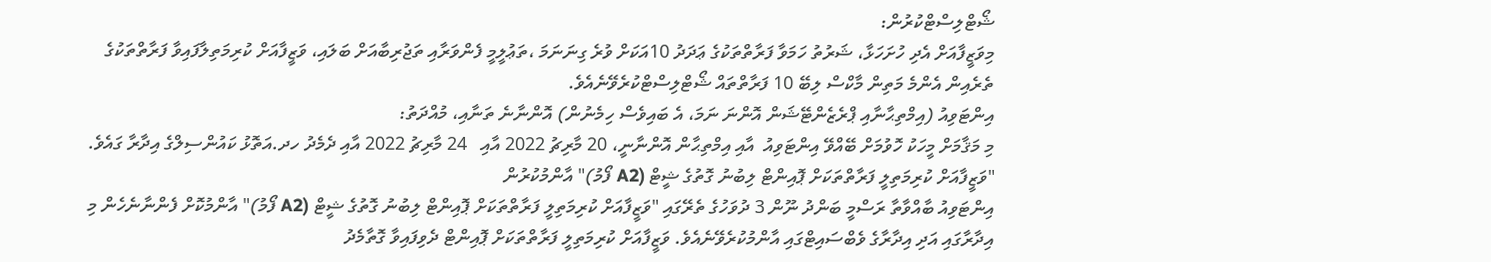ޝޯޓްލިސްޓްކުރުން:
މިވަޒީފާއަށް އެދި ހުށަހަޅާ، ޝަރުތު ހަމަވާ ފަރާތްތަކުގެ ޢަދަދު 10އަކަށް ވުރެ ގިނަނަމަ ،ތަޢުލީމީ ފެންވަރާއި ތަޖުރިބާއަށް ބަލައި، ވަޒީފާއަށް ކުރިމަތިލާފައިވާ ފަރާތްތަކުގެ ތެރެއިން އެންމެ މަތިން މާކްސް ލިބޭ 10 ފަރާތްތައް ޝޯޓްލިސްޓްކުރެވޭނެއެވެ.
އިންޓަވިއު (އިމްތިޙާނާއި ޕްރެޒެންޓޭޝަން އޮންނަ ނަމަ، އެ ބައިވެސް ހިމެނުން) އޮންނާނެ ތަނާއި، މުއްދަތު:
މި މަޤާމަށް މީހަކު ހޮވުމަށް ބޭއްވޭ އިންޓަވިއު  އާއި އިމްތިޙާން އޮންނާނީ، 20 މާރިޗު 2022 އާއި   24 މާރިޗު 2022 އާއި ދެމެދު ހދ.އަތޮޅު ކައުންސިލްގެ އިދާރާ ގައެވެ.
"ވަޒީފާއަށް ކުރިމަތިލީ ފަރާތްތަކަށް ޕޮއިންޓް ލިބުނު ގޮތުގެ ޝީޓް (A2 ފޯމު)" އާންމުކުރުން
އިންޓަވިއު ބާއްވާތާ ރަސްމީ ބަންދު ނޫން 3 ދުވަހުގެ ތެރޭގައި "ވަޒީފާއަށް ކުރިމަތިލީ ފަރާތްތަކަށް ޕޮއިންޓް ލިބުނު ގޮތުގެ ޝީޓް (A2 ފޯމު)" އާންމުކޮށް ފެންނާނެހެން މި އިދާރާގައި އަދި އިދާރާގެ ވެބްސައިޓްގައި އާންމުކުރެވޭނެއެވެ. ވަޒީފާއަށް ކުރިމަތިލީ ފަރާތްތަކަށް ޕޮއިންޓް ދެވިފައިވާ ގޮތާމެދު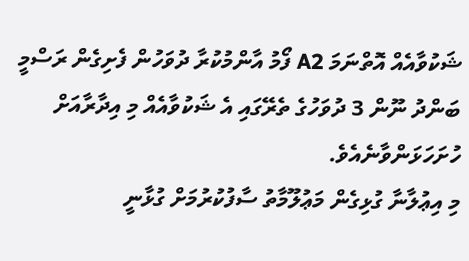ޝަކުވާއެއް އޮތްނަމަ A2 ފޯމު އާންމުކުރާ ދުވަހުން ފެށިގެން ރަސްމީ ބަންދު ނޫން 3 ދުވަހުގެ ތެރޭގައި އެ ޝަކުވާއެއް މި އިދާރާއަށް ހުށަހަޅަންވާނެއެވެ.
މި އިޢުލާނާ ގުޅިގެން މަޢުލޫމާތު ސާފުކުރުމަށް ގުޅާނީ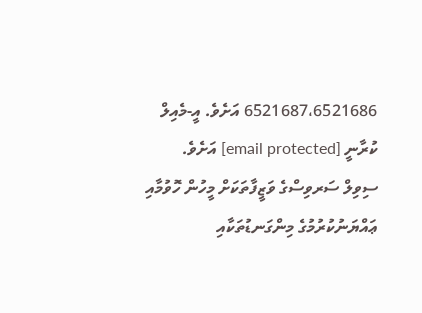6521687،6521686 އަށެވެ. އީ-މެއިލް ކުރާނީ [email protected] އަށެވެ.
ސިވިލް ސަރވިސްގެ ވަޒީފާތަކަށް މީހުން ހޮވުމާއި ޢައްޔަނުކުރުމުގެ މިންގަނޑުތަކާއި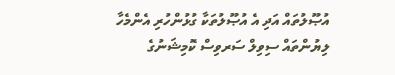އުޞޫލުތައް އަދި އެ އުޞޫލުތަކާ ގުޅުންހުރި އެންމެހާ ލިޔުންތައް ސިވިލް ސަރވިސް ކޮމިޝަނުގެ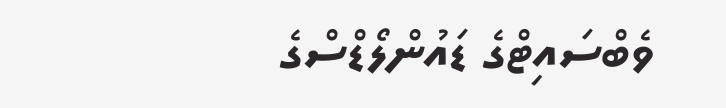ވެބްސައިޓްގެ ޑައުންލޯޑްސްގެ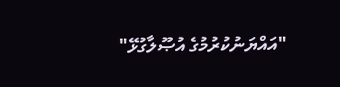"އައްޔަނުކުރުމުގެ އުޞޫލާގުޅޭ"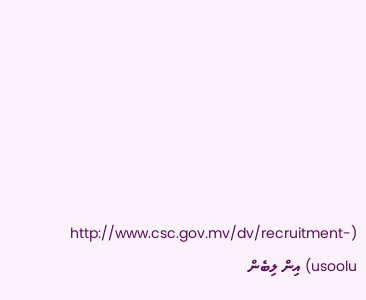(http://www.csc.gov.mv/dv/recruitment-usoolu) އިން ލިބެން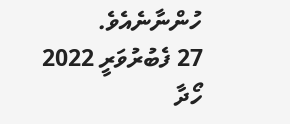ހުންނާނެއެވެ.
27 ފެބުރުވަރީ 2022
ހޯދާ